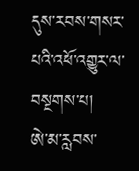དུས་རབས་གསར་པའི་འཕོ་འགྱུར་ལ་བསྔགས་པ།
ཨེ་མ་རླབས་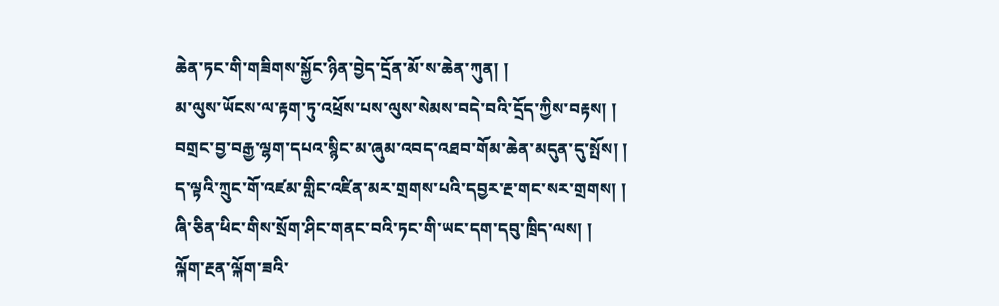ཆེན་ཏང་གི་གཟིགས་སྐྱོང་ཉིན་བྱེད་དྲོན་མོ་ས་ཆེན་ཀུན། །
མ་ལུས་ཡོངས་ལ་རྟག་ཏུ་འཕྲོས་པས་ལུས་སེམས་བདེ་བའི་དྲོད་ཀྱིས་བརྟས། །
བགྲང་བྱ་བརྒྱ་ལྷག་དཔའ་སྙིང་མ་ཞུམ་འབད་འཐབ་གོམ་ཆེན་མདུན་དུ་སྤོས། །
ད་ལྟའི་ཀྲུང་གོ་འཛམ་གླིང་འཛིན་མར་གྲགས་པའི་དབྱར་རྔ་གང་སར་གྲགས། །
ཞི་ཅིན་ཕིང་གིས་སྲོག་ཤིང་གནང་བའི་ཏང་གི་ཡང་དག་དབུ་ཁྲིད་ལས། །
ལྐོག་རྔན་ལྐོག་ཟའི་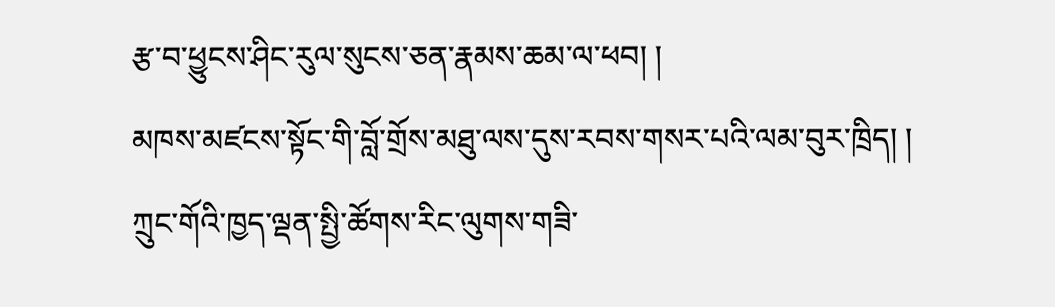རྩ་བ་ཕྱུངས་ཤིང་རུལ་སུངས་ཅན་རྣམས་ཆམ་ལ་ཕབ། །
མཁས་མཛངས་སྟོང་གི་བློ་གྲོས་མཐུ་ལས་དུས་རབས་གསར་པའི་ལམ་བུར་ཁྲིད། །
ཀྲུང་གོའི་ཁྱད་ལྡན་སྤྱི་ཚོགས་རིང་ལུགས་གཟི་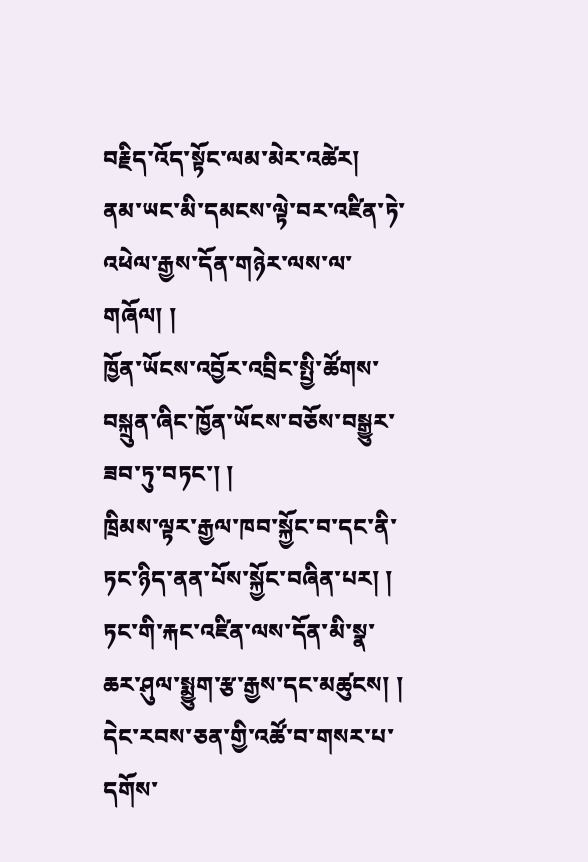བརྗིད་འོད་སྟོང་ལམ་མེར་འཚེར།
ནམ་ཡང་མི་དམངས་ལྟེ་བར་འཛིན་ཏེ་འཕེལ་རྒྱས་དོན་གཉེར་ལས་ལ་གཞོལ། །
ཁྱོན་ཡོངས་འབྱོར་འབྲིང་སྤྱི་ཚོགས་བསྐྲུན་ཞིང་ཁྱོན་ཡོངས་བཅོས་བསྒྱུར་ཟབ་ཏུ་བཏང་། །
ཁྲིམས་ལྟར་རྒྱལ་ཁབ་སྐྱོང་བ་དང་ནི་ཏང་ཉིད་ནན་པོས་སྐྱོང་བཞིན་པར། །
ཏང་གི་རྐང་འཛིན་ལས་དོན་མི་སྣ་ཆར་ཤུལ་སྨྱུག་རྩ་རྒྱས་དང་མཚུངས། །
དེང་རབས་ཅན་གྱི་འཚོ་བ་གསར་པ་དགོས་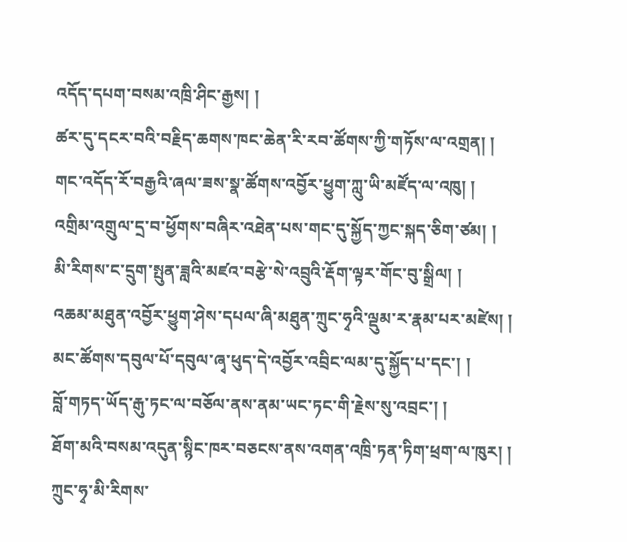འདོད་དཔག་བསམ་འཁྲི་ཤིང་རྒྱས། །
ཚར་དུ་དངར་བའི་བརྗིད་ཆགས་ཁང་ཆེན་རི་རབ་ཚོགས་ཀྱི་གཏོས་ལ་འགྲན། །
གང་འདོད་རོ་བརྒྱའི་ཞལ་ཟས་སྣ་ཚོགས་འབྱོར་ཕྱུག་ཀླུ་ཡི་མཛོད་ལ་འཁུ། །
འགྲིམ་འགྲུལ་དྲ་བ་ཕྱོགས་བཞིར་འཐེན་པས་གང་དུ་སྐྱོད་ཀྱང་སྐད་ཅིག་ཙམ། །
མི་རིགས་ང་དྲུག་སྤུན་ཟླའི་མཛའ་བརྩེ་སེ་འབྲུའི་རྡོག་ལྟར་གོང་བུ་སྒྲིལ། །
འཆམ་མཐུན་འབྱོར་ཕྱུག་ཤེས་དཔལ་ཞི་མཐུན་ཀྲུང་ཧྭའི་ལྡུམ་ར་རྣམ་པར་མཛེས། །
མང་ཚོགས་དབུལ་པོ་དབུལ་ཞྭ་ཕུད་དེ་འབྱོར་འབྲིང་ལམ་དུ་སྐྱོད་པ་དང་། །
བློ་གཏད་ཡོད་རྒུ་ཏང་ལ་བཅོལ་ནས་ནམ་ཡང་ཏང་གི་རྗེས་སུ་འབྲང་། །
ཐོག་མའི་བསམ་འདུན་སྙིང་ཁར་བཅངས་ནས་འགན་འཁྲི་ཏན་ཏིག་ཕྲག་ལ་ཁུར། །
ཀྲུང་ཧྭ་མི་རིགས་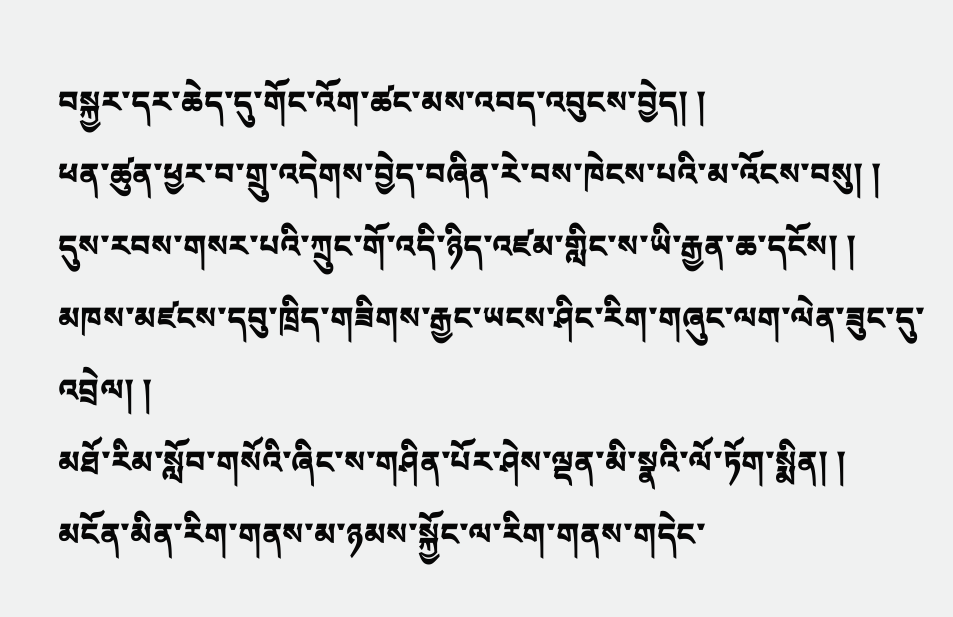བསྐྱར་དར་ཆེད་དུ་གོང་འོག་ཚང་མས་འབད་འབུངས་བྱེད། །
ཕན་ཚུན་ཕྱར་བ་གྲུ་འདེགས་བྱེད་བཞིན་རེ་བས་ཁེངས་པའི་མ་འོངས་བསུ། །
དུས་རབས་གསར་པའི་ཀྲུང་གོ་འདི་ཉིད་འཛམ་གླིང་ས་ཡི་རྒྱན་ཆ་དངོས། །
མཁས་མཛངས་དབུ་ཁྲིད་གཟིགས་རྒྱང་ཡངས་ཤིང་རིག་གཞུང་ལག་ལེན་ཟུང་དུ་འབྲེལ། །
མཐོ་རིམ་སློབ་གསོའི་ཞིང་ས་གཤིན་པོར་ཤེས་ལྡན་མི་སྣའི་ལོ་ཏོག་སྨིན། །
མངོན་མིན་རིག་གནས་མ་ཉམས་སྐྱོང་ལ་རིག་གནས་གདེང་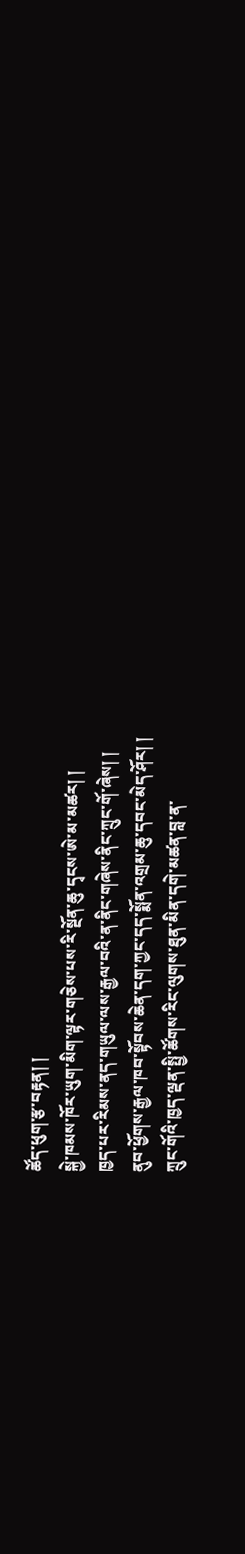ཚོད་ཕུག་རྩ་བརྟན། །
སྐྱེ་ཁམས་ཁོར་ཡུག་མིག་ལྟར་གཅེས་པས་རི་སྔོན་ཆུ་དྭངས་ཨེ་མ་མཚར། །
ཁྱད་པར་རིམས་ནད་གཡུལ་ལས་རྒྱལ་བའི་ན་ནིང་གཞེས་ནིང་ཀྲུང་གོ་ཞེས། །
ནུབ་ཕྱོགས་རྒྱལ་ཁབ་སྟོབས་ཆེན་དག་ཀྱང་དད་སྨོན་འགྲམ་ཆུ་དབང་མེད་ཤོར། །
ཀྲུང་གོའི་ཁྱད་ལྡན་སྤྱི་ཚོགས་རིང་ལུགས་ཐུན་མིན་དགེ་མཚན་བླ་ན་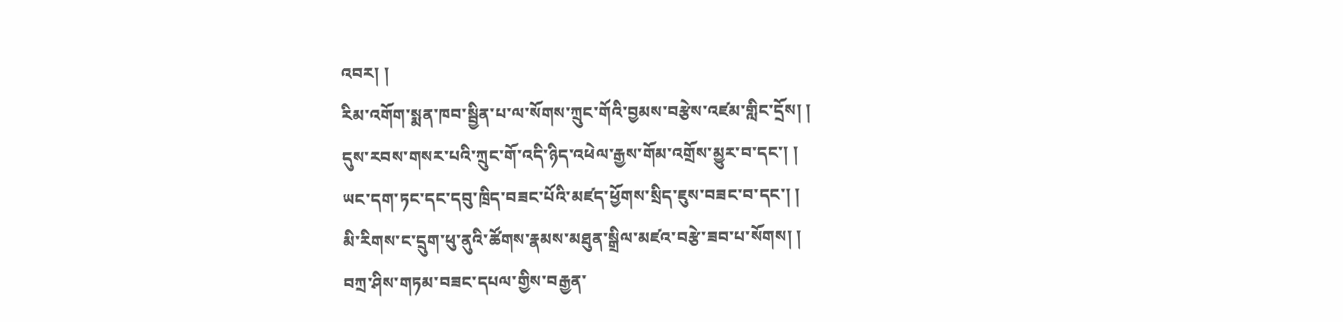འབར། །
རིམ་འགོག་སྨན་ཁབ་སྦྱིན་པ་ལ་སོགས་ཀྲུང་གོའི་བྱམས་བརྩེས་འཛམ་གླིང་དྲོས། །
དུས་རབས་གསར་པའི་ཀྲུང་གོ་འདི་ཉིད་འཕེལ་རྒྱས་གོམ་འགྲོས་མྱུར་བ་དང་། །
ཡང་དག་ཏང་དང་དབུ་ཁྲིད་བཟང་པོའི་མཛད་ཕྱོགས་སྲིད་ཇུས་བཟང་བ་དང་། །
མི་རིགས་ང་དྲུག་ཕུ་ནུའི་ཚོགས་རྣམས་མཐུན་སྒྲིལ་མཛའ་བརྩེ་ཟབ་པ་སོགས། །
བཀྲ་ཤིས་གཏམ་བཟང་དཔལ་གྱིས་བརྒྱན་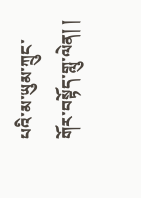པའི་མ་ཡུམ་ཀྲུང་གོར་བསྟོད་གླུ་ལེན། །